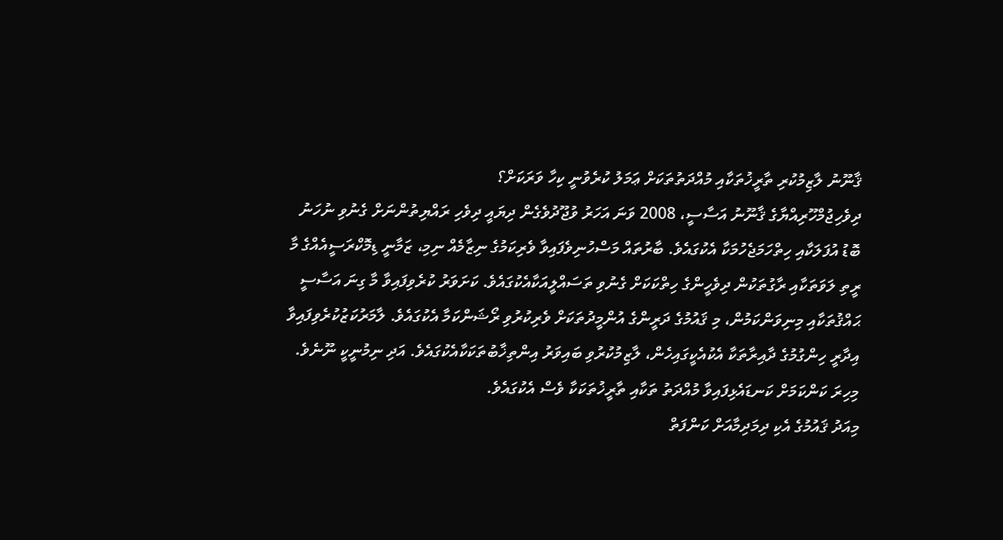ޤާނޫނު ލާޒިމުކުރި ތާރީޚުތަކާއި މުއްދަތުތަކަށް ޢަމަލު ކުރެވުނީ ކިހާ ވަރަކަށް؟
ދިވެހިޖުމްހޫރިއްޔާގެ ޤާނޫނު އަސާސީ، 2008 ވަނަ އަހަރު ވުޖޫދުވެގެން ދިޔައީ ދިވެހި ރައްޔިތުންނަށް ގެނުވި ނުހަނު ބޮޑު އުފަލަކާއި ހިތްހަމަޖެހުމަކާ އެކުގައެވެ. ބާރުތައް މަސްހުނިވެފައިވާ ވެރިކަމުގެ ނިޒާމެއް ނިމި، ޒަމާނީ ޑިމޮކްރަސީއެއްގެ މާ ރީތި ލަވަތަކާއި ރާގުތަކުން ދިވެހީންގެ ހިތްކަކަށް ގެނުވި ތަސައްލީއަކާއެކުގައެވެ. ކަށަވަރު ކުރެވިފައިވާ މާ ގިނަ އަސާސީ ޙައްޤުތަކާއި މިނިވަންކަމުން، މި ޤައުމުގެ ދަރީންގެ އުންމީދުތަކަށް ވެރިކުރުވި ރޯޝަންކަމާ އެކުގައެވެ. ލާމަރުކަޒުކުރެވިފައިވާ އިދާރީ ހިންގުމުގެ ދާއިރާތަކާ އެކުއެކީގައިހެން، ލާޒިމުކުރުވި ބައިވަރު އިންތިޚާބުތަކަކާއެކުގައެވެ. އަދި ނިމުނީކީ ނޫނެވެ. މިހިރަ ކަންކަމަށް ކަނޑައެޅިފައިވާ މުއްދަތު ތަކާއި ތާރީޚުތަކަކާ ވެސް އެކުގައެވެ.
މިއަދު ޤައުމުގެ އެކި ދިމަދިމާއަށް ކަންފަތް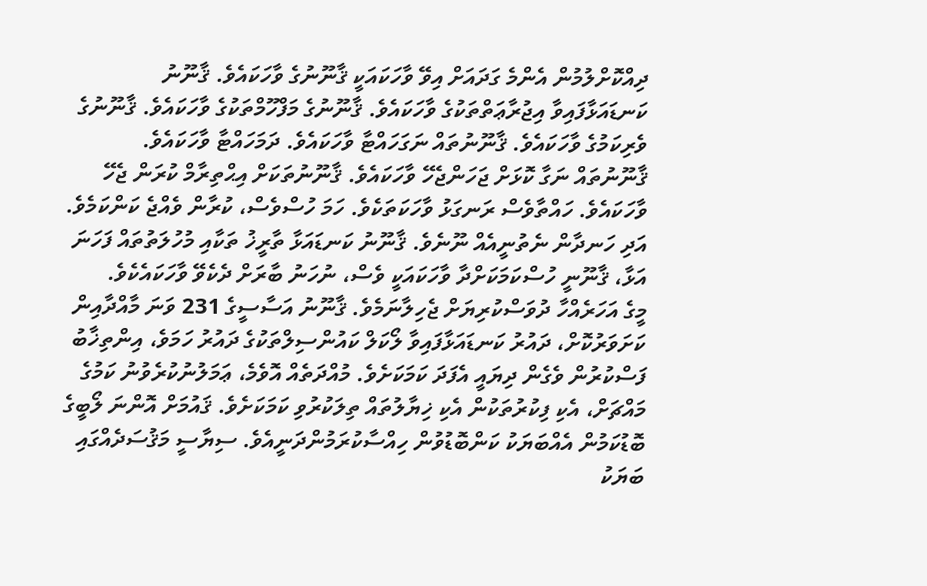ދިއްކޮށްލުމުން އެންމެ ގަދައަށް އިވޭ ވާހަކައަކީ ޤާނޫނުގެ ވާހަކައެވެ. ޤާނޫނު ކަނޑައަޅާފައިވާ އިޖުރާޢަތްތަކުގެ ވާހަކައެވެ. ޤާނޫނުގެ މަފްހޫމްތަކުގެ ވާހަކައެވެ. ޤާނޫނުގެ ވެރިކަމުގެ ވާހަކައެވެ. ޤާނޫނުތައް ނަގަހައްޓާ ވާހަކައެވެ. ދަމަހައްޓާ ވާހަކައެވެ. ޤާނޫނުތައް ނަގާ ކޮޅަށް ޖަހަންޖެހޭ ވާހަކައެވެ. ޤާނޫނުތަކަށް އިޙްތިރާމް ކުރަން ޖެހޭ ވާހަކައެވެ. ހައްތާވެސް ރަނގަޅު ވާހަކަތަކެވެ. ހަމަ ހުސްވެސް، ކުރާން ވެއްޖެ ކަންކަމެވެ. އަދި ހަނދާން ނެތުނީއެއް ނޫނެވެ. ޤާނޫނު ކަނޑައަޅާ ތާރީޚު ތަކާއި މުހުލަތުތައް ފަހަނަ އަޅާ، ޤާނޫނީ ހުސްކަމަކަށްދާ ވާހަކައަކީ ވެސް، ނުހަނު ބާރަށް ދެކެވޭ ވާހަކައެކެވެ.
މީގެ އަހަރެއްހާ ދުވަސްކުރިޔަށް ޖެހިލާނަމެވެ. ޤާނޫނު އަސާސީގެ 231 ވަނަ މާއްދާއިން ކަށަވަރުކޮށް، ދައުރު ކަނޑައަޅާފައިވާ ލޯކަލް ކައުންސިލްތަކުގެ ދައުރު ހަމަވެ، އިންތިޚާބު ފަސްކުރުން ވެގެން ދިޔައީ އެފަދަ ކަމަކަށެވެ. މުއްދަތެއް އޮވެމެ، ޢަމަލުނުކުރެވުނު ކަމުގެ މައްޗަށް، އެކި ފިކުރުތަކުން އެކި ޚިޔާލުތައް ތިލަކުރުވި ކަމަކަށެވެ. ޤައުމަށް އޮންނަ ލޯބީގެ ބޮޑުކަމުން އެއްބަޔަކު ކަންބޮޑުވުން ހިއްސާކުރަމުންދަނީއެވެ. ސިޔާސީ މަޤުސަދެއްގައި ބަޔަކު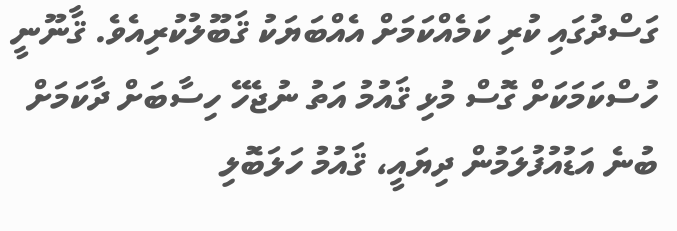ގަސްދުގައި ކުރި ކަމެއްކަމަށް އެއްބަޔަކު ޤަބޫލުކުރިއެވެ. ޤާނޫނީ ހުސްކަމަކަށް ގޮސް މުޅި ޤައުމު އަތު ނުޖެހޭ ހިސާބަށް ދާކަމަށް ބުނެ އަޑުއުފުލަމުން ދިޔައީ، ޤައުމު ހަލަބޮލި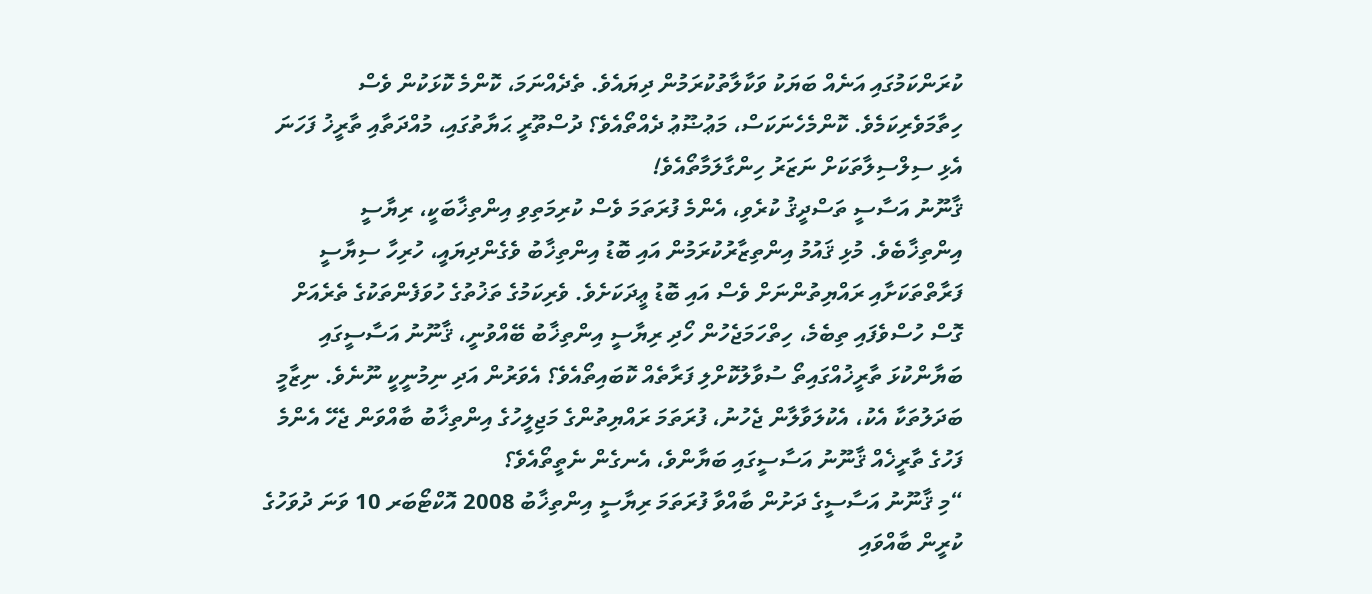ކުރަންކަމުގައި އަނެއް ބަޔަކު ވަކާލާތުކުރަމުން ދިޔައެވެ. ތެދެއްނަމަ، ކޮންމެ ކޮޅަކުން ވެސް ހިތާމަވެރިކަމެވެ. ކޮންމެހެނަކަސް، މަޢުޟޫޢު ދެއްތޯއެވެ؟ ދުސްތޫރީ ޙަޔާތުގައި، މުއްދަތާއި ތާރީޚު ފަހަނަ އެޅި ސިލްސިލާތަކަށް ނަޒަރު ހިންގާލަމާތޯއެވެ!
ޤާނޫނު އަސާސީ ތަސްދީޤު ކުރެވި، އެންމެ ފުރަތަމަ ވެސް ކުރިމަތިވި އިންތިޚާބަކީ، ރިޔާސީ އިންތިޚާބެވެ. މުޅި ޤައުމު އިންތިޒާރުކުރަމުން އައި ބޮޑު އިންތިޚާބު ވެގެންދިޔައީ، ހުރިހާ ސިޔާސީ ފަރާތްތަކަށާއި ރައްޔިތުންނަށް ވެސް އައި ބޮޑު ޢީދަކަށެވެ. ވެރިކަމުގެ ތަޚުތުގެ ހުވަފެންތަކުގެ ތެރެއަށް ގޮސް ހުސްވެފައި ތިބެމެ، ހިތްހަމަޖެހުން ހޯދި ރިޔާސީ އިންތިޚާބު ބޭއްވުނީ، ޤާނޫނު އަސާސީގައި ބަޔާންކުޅަ ތާރީޚުއްގައިތޯ ސުވާލުކޮށްލި ފަރާތެއް ކޮބައިތޯއެވެ؟ އެވަރުން އަދި ނިމުނީކީ ނޫނެވެ. ނިޒާމީ ބަދަލުތަކާ އެކު، އެކުލަވާލާން ޖެހުނު، ފުރަތަމަ ރައްޔިތުންގެ މަޖިލީހުގެ އިންތިޚާބު ބާއްވަން ޖެހޭ އެންމެ ފަހުގެ ތާރީޚެއް ޤާނޫނު އަސާސީގައި ބަޔާންވެ، އެނގެން ނެތީތޯއެވެ؟
“މި ޤާނޫނު އަސާސީގެ ދަށުން ބާއްވާ ފުރަތަމަ ރިޔާސީ އިންތިޚާބު 2008 އޮކްޓޯބަރ 10 ވަނަ ދުވަހުގެ ކުރީން ބާއްވައި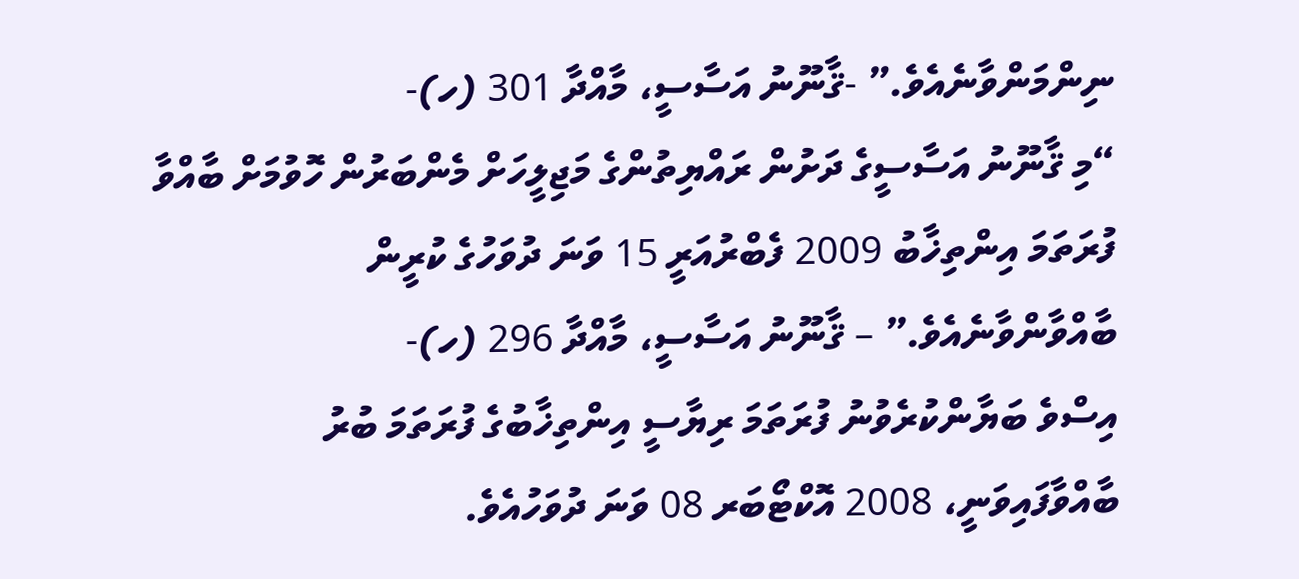ނިންމަންވާނެއެވެ.” -ޤާނޫނު އަސާސީ، މާއްދާ 301 (ހ)-
“މި ޤާނޫނު އަސާސީގެ ދަށުން ރައްޔިތުންގެ މަޖިލީހަށް މެންބަރުން ހޮވުމަށް ބާއްވާ ފުރަތަމަ އިންތިޚާބު 2009 ފެބްރުއަރީ 15 ވަނަ ދުވަހުގެ ކުރީން ބާއްވާންވާނެއެވެ.” – ޤާނޫނު އަސާސީ، މާއްދާ 296 (ހ)-
އިސްވެ ބަޔާންކުރެވުނު ފުރަތަމަ ރިޔާސީ އިންތިޚާބުގެ ފުރަތަމަ ބުރު ބާއްވާފައިވަނީ، 2008 އޮކްޓޯބަރ 08 ވަނަ ދުވަހުއެވެ.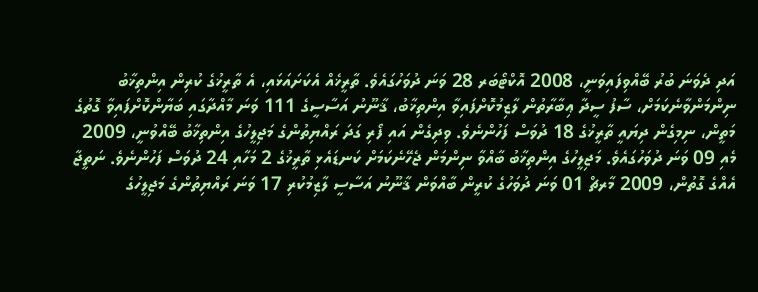އަދި ދެވަނަ ބުރު ބޭއްވިފައިވަނީ، 2008 އޮކްޓޯބަރ 28 ވަނަ ދުވަހުގައެވެ. ތާރީޚެއް އެކަށައަޅައި، އެ ތާރީޚުގެ ކުރިން އިންތިޚާބު ނިންމަންވާނެކަމަށް، ސާފު ސީދާ ޢިބާރާތުން ލާޒިމުކޮށްފައިވާ އިންތިޚާބު، ޤާނޫނު އަސާސީގެ 111 ވަނަ މާއްދާގައި ބަޔާންކޮށްފައިވާ ގޮތުގެ މަތީން، ނިމިގެން ދިޔައީ ތާރީޚުގެ 18 ދުވަސް ފަހުންނެވެ. ވިދިގެން އައި ފޯރި ގަދަ ރައްޔިތުންގެ މަޖިލީހުގެ އިންތިޚާބު ބޭއްވުނީ، 2009 މެއި 09 ވަނަ ދުވަހުގައެވެ. މަޖިލީހުގެ އިންތިޚާބު ބާއްވާ ނިންމަން ޖެހޭނެކަމަށް ކަނޑައެޅި ތާރީޚުގެ 2 މަހާއި 24 ދުވަސް ފަހުންނެވެ. ނަތީޖާ އެއްގެ ގޮތުން، 2009 މާރޗް 01 ވަނަ ދުވަހުގެ ކުރީން ބާއްވަން ޤާނޫނު އަސާސީ ލާޒިމުކުރި 17 ވަނަ ރައްޔިތުންގެ މަޖިލީހުގެ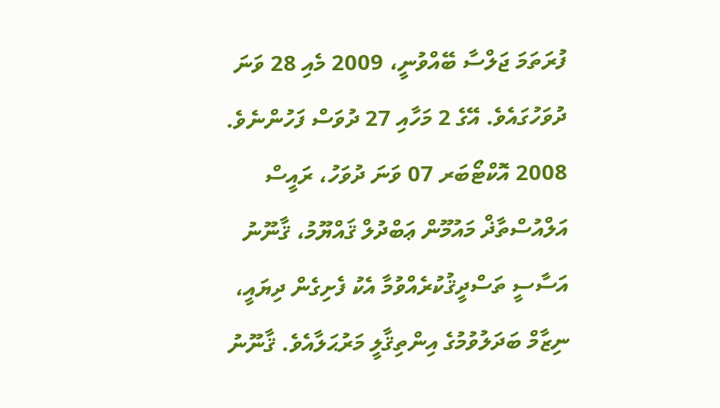ފުރަތަމަ ޖަލްސާ ބޭއްވުނީ، 2009 މެއި 28 ވަނަ ދުވަހުގައެވެ. އޭގެ 2 މަހާއި 27 ދުވަސް ފަހުންނެވެ.
2008 އޮކްޓޯބަރ 07 ވަނަ ދުވަހު، ރައީސް އަލްއުސްތާޛް މައުމޫން ޢަބްދުލް ޤައްޔޫމު، ޤާނޫނު އަސާސީ ތަސްދީޤުކުރެއްވުމާ އެކު ފެށިގެން ދިޔައީ، ނިޒާމް ބަދަލުވުމުގެ އިންތިޤާލީ މަރުޙަލާއެވެ. ޤާނޫނު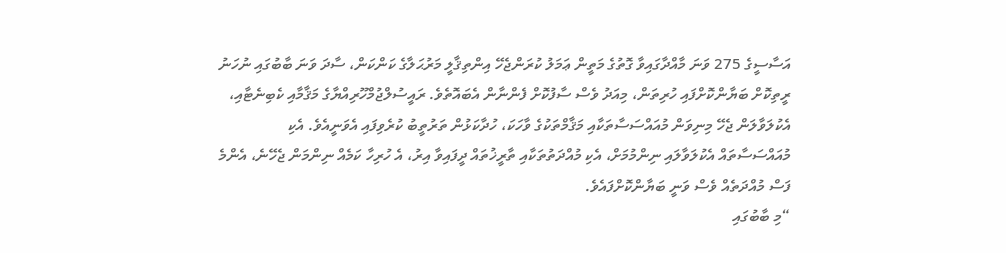އަސާސީގެ 275 ވަނަ މާއްދާގައިވާ ގޮތުގެ މަތީން ޢަމަލު ކުރަންޖެހޭ އިންތިޤާލީ މަރުޙަލާގެ ކަންކަން، ސާދަ ވަނަ ބާބުގައި ނުހަނު ރީތިކޮށް ބަޔާންކޮށްފައި ހުރިތަން، މިއަދު ވެސް ސާފުކޮށް ފެންނާން އެބައޮތެވެ. ރައީސުލްޖުމްހޫރިއްޔާގެ މަޤާމާއި ކެބިނެޓާއި، އެކުލަވާލަން ޖެހޭ މިނިވަން މުއައްސަސާތަކާއި މަޤާމްތަކުގެ ވާހަކަ، ހުދާކަޅުން ތަރުތީބު ކުރެވިފައި އެވަނީއެވެ. އެކި މުއައްސަސާތައް އެކުލަވާލައި ނިންމުމަށް، އެކި މުއްދަތުތަކާއި ތާރީޚުތައް ދީފައިވާ އިރު، އެ ހުރިހާ ކަމެއް ނިންމަން ޖެހޭނެ، އެންމެ ފަސް މުއްދަތެއް ވެސް ވަނީ ބަޔާންކޮށްފައެވެ.
“މި ބާބުގައި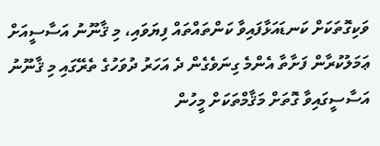ވަކިގޮތަކަށް ކަނޑައަޅާފައިވާ ކަންތައްތައް ފިޔަވައި، މި ޤާނޫނު އަސާސީއަށް ޢަމަލުކުރާން ފަށާތާ އެންމެ ގިނަވެގެން ދެ އަހަރު ދުވަހުގެ ތެރޭގައި މި ޤާނޫނު އަސާސީގައިވާ ގޮތަށް މަޤާމްތަކަށް މީހުން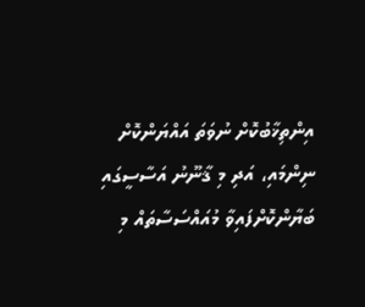އިންތިޚާބުކޮށް ނުވަތަ އައްޔަންކޮށް ނިންމައި، އަދި މި ޤާނޫނު އަސާސީގައި ބަޔާންކޮށްފައިވާ މުއައްސަސާތައް މި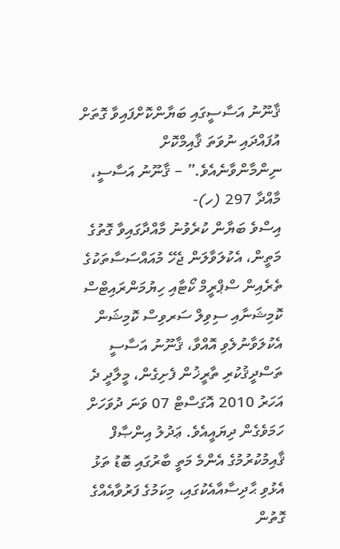ޤާނޫނު އަސާސީގައި ބަޔާންކޮށްފައިވާ ގޮތަށް އުފައްދައި ނުވަތަ ޤާއިމްކޮށް ނިންމާންވާނެއެވެ.” – ޤާނޫނު އަސާސީ، މާއްދާ 297 (ހ)-
އިސްވެ ބަޔާން ކުރެވުނު މާއްދާގައިވާ ގޮތުގެ މަތީން، އެކުލަވާލަން ޖެހޭ މުއައްސަސާތަކުގެ ތެރެއިން ސްޕްރީމް ކޯޓާއި ހިޔުމަންރައިޓްސް ކޮމިޝަނާއި ސިވިލް ސަރވިސް ކޮމިޝަން އެކުލަވާނުލެވި އޮއްވާ، ޤާނޫނު އަސާސީ ތަސްދީޤުކުރި ތާރީޚުން ފެށިގެން، މީލާދީ ދެ އަހަރު 2010 އޮގަސްޓް 07 ވަނަ ދުވަހަށް ހަމަވެގެން ދިޔައީއެވެ. ޢަދުލު އިންޞާފް ޤާއިމުކުރުމުގެ އެންމެ މަތީ ބާރުގައި ބޮޑު ތަޅު އެޅުވި ޙާދިސާއާއެކުގައި، މިކަމުގެ ފަރުވާއެއްގެ ގޮތުން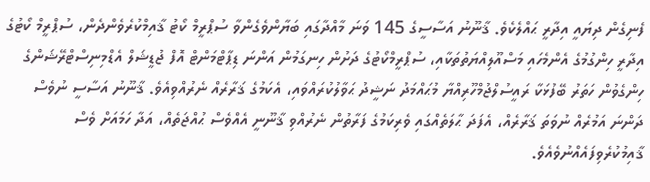ފެނިގެން ދިޔައީ އިދާރީ ޙައްލެކެވެ. ޤާނޫނު އަސާސީގެ 145 ވަނަ މާއްދާގައި ބަޔާންވެގެންވާ ސުޕްރީމް ކޯޓު ޤާއިމްކުރެވެންދެން، ސުޕްރީމް ކޯޓުގެ އިދާރީ ހިންގުމުގެ އެންމެހައި މަސްއޫލިއްޔަތުތަކާއި، ސުޕްރީމްކޯޓުގެ ދަށުން ހިނގަމުން އަންނަ ޑިޕާޓްމަންޓް އޮފް ޖުޑީޝަލް އެޑްމިނިސްޓްރޭޝަންގެ ހިންގެވުން ހަތަރު ބޭފުޅަކާ ރައީސުލްޖުމްހޫރިއްޔާ މުޙައްމަދު ނަޝީދު ޙަވާލުކުރައްވައި، އެކަމުގެ ޤަރާރެއް ނެރުއްވިއެވެ. ޤާނޫނު އަސާސީ ނުވެސް ދަންނަ އަމުރެއް ނުވަތަ ޤަރާރެއް، އެފަދަ ޙާލަތެއްގައި ވެރިކަމުގެ ފަރާތުން ނެރުއްވި ޤާނޫނީ އެއްވެސް ޙުއްޖަތެއް، އަދާ ހަމައަށް ވެސް ޤާއިމުކުރެވިފައެއްނުވެއެވެ.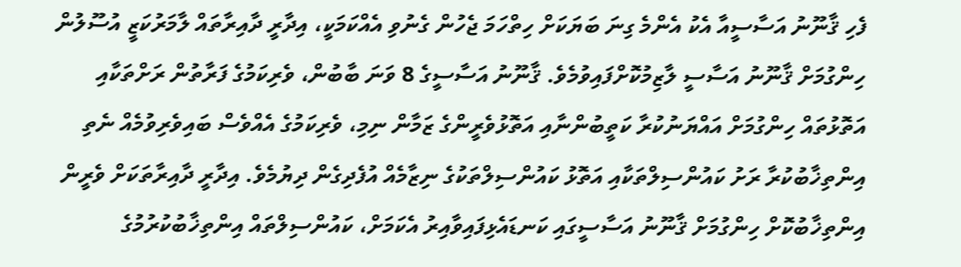ފެހި ޤާނޫނު އަސާސީއާ އެކު އެންމެ ގިނަ ބަޔަކަށް ހިތްހަމަ ޖެހުން ގެނުވި އެއްކަމަކީ، އިދާރީ ދާއިރާތައް ލާމަރުކަޒީ އުސޫލުން ހިންގުމަށް ޤާނޫނު އަސާސީ ލާޒިމުކޮށްފައިވުމެވެ. ޤާނޫނު އަސާސީގެ 8 ވަނަ ބާބުން، ވެރިކަމުގެ ފަރާތުން ރަށްތަކާއި އަތޮޅުތައް ހިންގުމަށް އައްޔަނުކުރާ ކަތީބުންނާއި އަތޮޅުވެރީންގެ ޒަމާން ނިމި، ވެރިކަމުގެ އެއްވެސް ބައިވެރިވުމެއް ނެތި އިންތިޚާބުކުރާ ރަށު ކައުންސިލްތަކާއި އަތޮޅު ކައުންސިލްތަކުގެ ނިޒާމެއް އުފެދިގެން ދިޔުމެވެ. އިދާރީ ދާއިރާތަކަށް ވެރީން އިންތިޚާބުކޮށް ހިންގުމަށް ޤާނޫނު އަސާސީގައި ކަނޑައެޅިފައިވާއިރު އެކަމަށް، ކައުންސިލްތައް އިންތިޚާބުކުރުމުގެ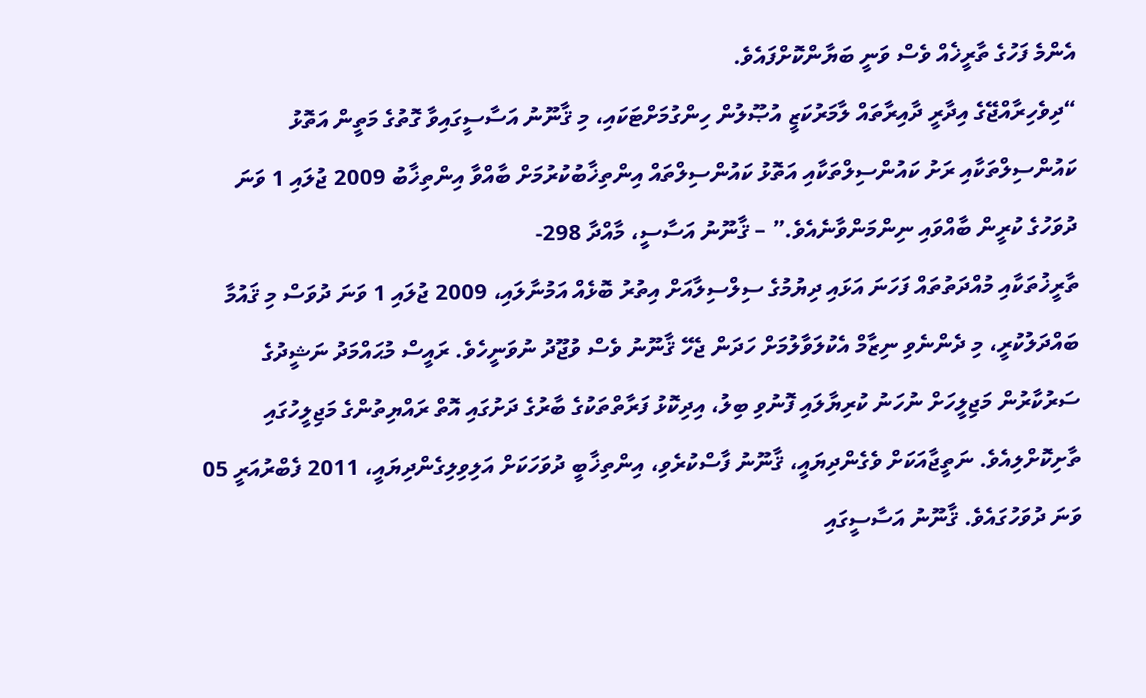އެންމެ ފަހުގެ ތާރީޚެއް ވެސް ވަނީ ބަޔާންކޮށްފައެވެ.
“ދިވެހިރާއްޖޭގެ އިދާރީ ދާއިރާތައް ލާމަރުކަޒީ އުޞޫލުން ހިންގުމަށްޓަކައި، މި ޤާނޫނު އަސާސީގައިވާ ގޮތުގެ މަތީން އަތޮޅު ކައުންސިލްތަކާއި ރަށު ކައުންސިލްތަކާއި އަތޮޅު ކައުންސިލްތައް އިންތިޚާބުކުރުމަށް ބާއްވާ އިންތިޚާބު 2009 ޖުލައި 1 ވަނަ ދުވަހުގެ ކުރީން ބާއްވައި ނިންމަންވާނެއެވެ.” – ޤާނޫނު އަސާސީ، މާއްދާ 298-
ތާރީޚުތަކާއި މުއްދަތުތައް ފަހަނަ އަޅައި ދިޔުމުގެ ސިލްސިލާއަށް އިތުރު ބޮޅެއް އަމުނާލައި، 2009 ޖުލައި 1 ވަނަ ދުވަސް މި ޤައުމާ ބައްދަލުކުރީ، މި ދެންނެވި ނިޒާމް އެކުލަވާލުމަށް ހަދަން ޖެހޭ ޤާނޫނު ވެސް ވުޖޫދު ނުވަނީހެވެ. ރައީސް މުޙައްމަދު ނަޝީދުގެ ސަރުކާރުން މަޖިލީހަށް ނުހަނު ކުރިޔާލައި ފޮނުވި ބިލު، އިދިކޮޅު ފަރާތްތަކުގެ ބާރުގެ ދަށުގައި އޮތް ރައްޔިތުންގެ މަޖިލީހުގައި ތާށިކޮށްލިއެވެ. ނަތީޖާއަކަށް ވެގެންދިޔައީ، ޤާނޫނު ފާސްކުރެވި، އިންތިޚާބީ ދުވަހަކަށް އަލިވިލިގެންދިޔައީ، 2011 ފެބްރުއަރީ 05 ވަނަ ދުވަހުގައެވެ. ޤާނޫނު އަސާސީގައި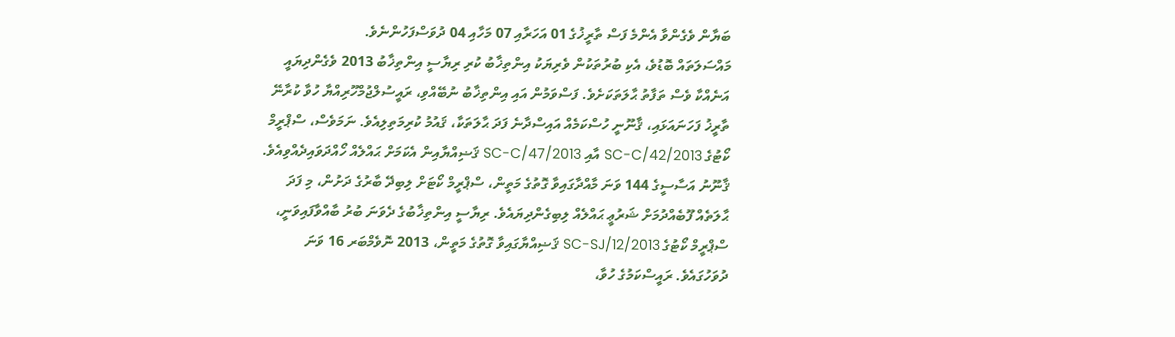ބަޔާން ވެގެންވާ އެންމެ ފަސް ތާރީޚުގެ 01 އަހަރާއި 07 މަހާއި 04 ދުވަސްފަހުންނެވެ.
މައްސަލަތައް ބޮޑުވެ، އެކި ބުރުތަކުން ވެރިޔަކު އިންތިޚާބު ކުރި ރިޔާސީ އިންތިޚާބު 2013 ވެގެންދިޔައީ އަނެއްކާ ވެސް ތަފާތު ޙާލަތަކަށެވެ. ފަސްވަމުން އައި އިންތިޚާބު ނުބޭއްވި، ރައީސުލްޖުމްހޫރިއްޔާ ހުވާ ކުރާނޭ ތާރީޚު ފަހަނައަޅައި، ޤާނޫނީ ހުސްކަމެއް އައިސްދާނެ ފަދަ ޙާލަތަކާ، ޤައުމު ކުރިމަތިލިއެވެ. ނަމަވެސް، ސްޕްރީމް ކޯޓުގެ 2013/SC-C/42 އާއި 2013/SC-C/47 ޤަޟިއްޔާއިން އެކަމަށް ޙައްލެއް ހޯއްދަވައިދެއްވިއެވެ. ޤާނޫނު އަސާސީގެ 144 ވަނަ މާއްދާގައިވާ ގޮތުގެ މަތީން، ސްޕްރީމް ކޯޓަށް ލިބިދޭ ބާރުގެ ދަށުން، މި ފަދަ ޙާލަތެއް ފޫބެއްދުމަށް ޝަރުޢީ ޙައްލެއް ލިބިގެންދިޔައެވެ. ރިޔާސީ އިންތިޚާބުގެ ދެވަނަ ބުރު ބާއްވާފައިވަނީ، ސްޕްރީމް ކޯޓުގެ 2013/SC-SJ/12 ޤަޟިއްޔާގައިވާ ގޮތުގެ މަތީން، 2013 ނޮވެމްބަރ 16 ވަނަ ދުވަހުގައެވެ. ރައީސްކަމުގެ ހުވާ،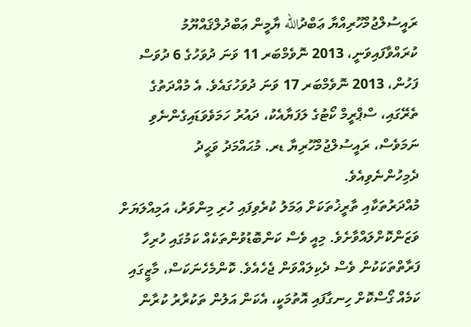ރައީސުލްޖުމްހޫރިއްޔާ ޢަބްދުالله ޔާމީން ޢަބްދުލްޤައްޔޫމު ކުރައްވާފައިވަނީ، 2013 ނޮވެމްބަރ 11 ވަނަ ދުވަހުގެ 6 ދުވަސް ފަހުން، 2013 ނޮވެމްބަރ 17 ވަނަ ދުވަހުގައެވެ. އެ މުއްދަތުގެ ތެރޭގައި، ސްޕްރީމް ކޯޓުގެ ލަފަޔާއެކު، ދައުރު ހަމަވެވަޑައިގެންނެވި ނަމަވެސް، ރައީސުލްޖުމްހޫރިޔާ ޑރ. މުޙައްމަދު ވަޙީދު ދެމިހުންނެވިއެވެ.
މުއްދަރުތަކާއި ތާރީޚުތަކަށް ޢަމަލު ކުރެވިފައި ހުރި މިންވަރު، އަމިއްލަޔަށް ވަޒަންކޮށްލައްވާށެވެ. މިއީ ވެސް ކަންބޮޑުވުންތަކެއް ކަމުގައި ހުރިހާ ފަރާތްތަކަކުން ވެސް ދެކިލައްވަން ޖެހެއެވެ. ކޮންމެހެނަކަސް، މާޒީގައި ކަމެއް ގޯސްކޮށް ހިނގާފައި އޮތުމަކީ، އެކަން އަލުން ތަކުރާރު ކުރާން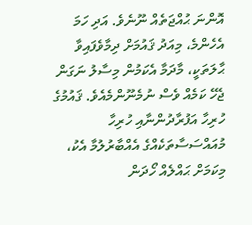އޮންނަ ޙުއްޖަތެއް ނޫނެވެ. އަދި ހަމަ އެހެންމެ، މިއަދު ޤައުމަށް ދިމާވެފައިވާ ޙާލަތަކީ، މާދަމާ އެކަމުން މިސާލު ނަގަން ޖެހޭ ކަމެއް ވެސް ނުމެނޫންމެއެވެ. ޤައުމުގެ ހުރިހާ އަފުރާދުންނާއި ހުރިހާ މުއައްސަސާތަކެއްގެ އެއްބާރުލުމާ އެކު، މިކަމަށް ޙައްލެއް ހޯދަން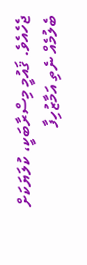ޖެހެއެވެ. ޤައުމީ މިސްރާބަކީ، ކުލަޔަކަށް ބެލުމެއް ނެތި އަމާޒުހިފާ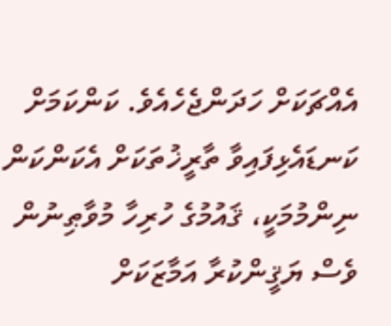އެއްޗަކަށް ހަދަންޖެހެއެވެ. ކަންކަމަށް ކަނޑައެޅިފައިވާ ތާރީޚުތަކަށް އެކަންކަން ނިންމުމަކީ، ޤައުމުގެ ހުރިހާ މުވާޠިނުން ވެސް ޔަޤީންކުރާ އަމާޒަކަށް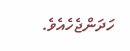ހަދަންޖެހެއެވެ.